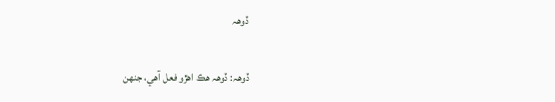ڏوھہ

ڏوھہ: ڏوھہ هڪ اهڙو فعل آهي، جنهن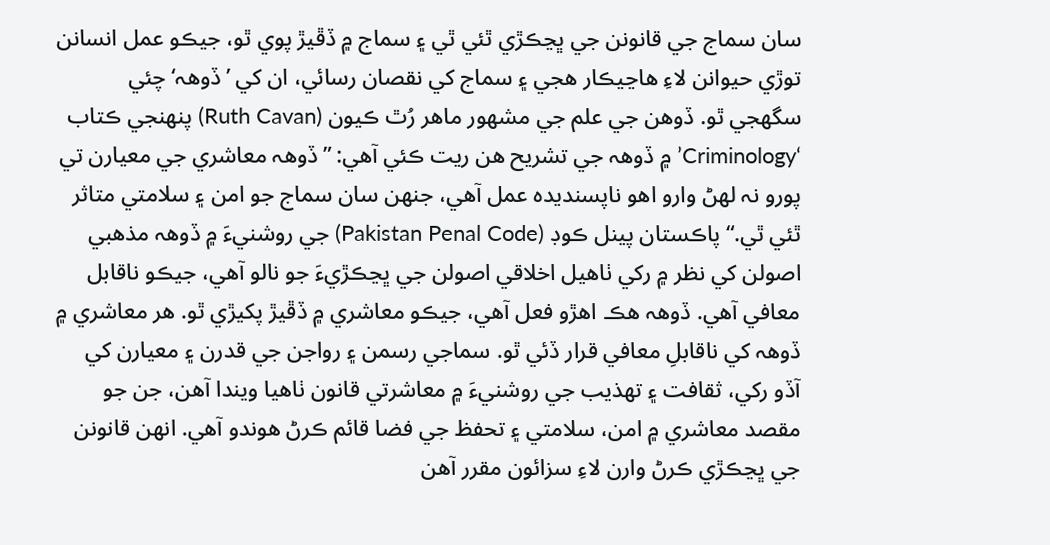سان سماج جي قانونن جي ڀڃڪڙي ٿئي ٿي ۽ سماج ۾ ڏڦيڙ پوي ٿو، جيڪو عمل انسانن توڙي حيوانن لاءِ هاڃيڪار هجي ۽ سماج کي نقصان رسائي، ان کي ’ڏوھہ‘ چئي سگهجي ٿو. ڏوهن جي علم جي مشھور ماهر رُٿ ڪيون (Ruth Cavan) پنھنجي ڪتاب ‘Criminology’ ۾ ڏوھہ جي تشريح هن ريت ڪئي آهي: ”ڏوھہ معاشري جي معيارن تي پورو نہ لھڻ وارو اهو ناپسنديده عمل آهي، جنهن سان سماج جو امن ۽ سلامتي متاثر ٿئي ٿي.“ پاڪستان پينل ڪوڊ (Pakistan Penal Code) جي روشنيءَ ۾ ڏوھہ مذهبي اصولن کي نظر ۾ رکي ٺاهيل اخلاقي اصولن جي ڀڃڪڙيءَ جو نالو آهي، جيڪو ناقابل معافي آهي. ڏوھہ هڪ اهڙو فعل آهي، جيڪو معاشري ۾ ڏڦيڙ پکيڙي ٿو. هر معاشري ۾ ڏوھہ کي ناقابلِ معافي قرار ڏئي ٿو. سماجي رسمن ۽ رواجن جي قدرن ۽ معيارن کي آڏو رکي، ثقافت ۽ تھذيب جي روشنيءَ ۾ معاشرتي قانون ٺاهيا ويندا آهن، جن جو مقصد معاشري ۾ امن، سلامتي ۽ تحفظ جي فضا قائم ڪرڻ هوندو آهي. انهن قانونن جي ڀڃڪڙي ڪرڻ وارن لاءِ سزائون مقرر آهن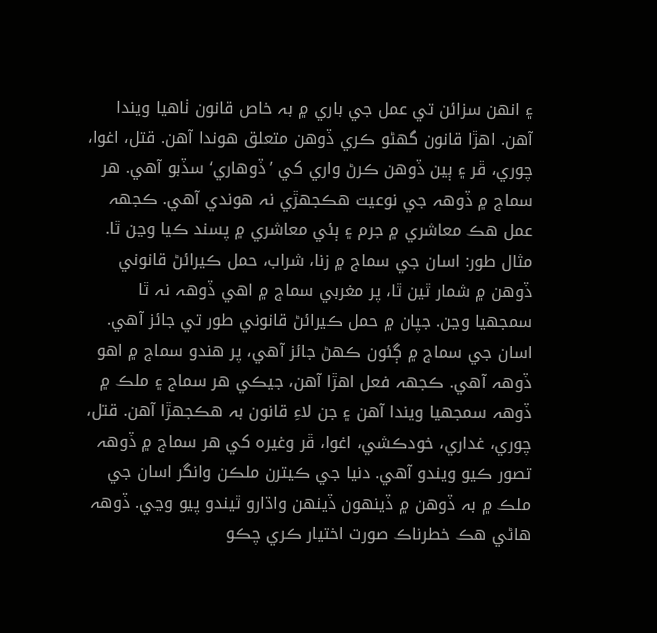۽ انهن سزائن تي عمل جي باري ۾ بہ خاص قانون ٺاهيا ويندا آهن. اهڙا قانون گهڻو ڪري ڏوهن متعلق هوندا آهن. قتل، اغوا، چوري، ڦر ۽ ٻين ڏوهن ڪرڻ واري کي ’ڏوهاري‘ سڏبو آهي. هر سماج ۾ ڏوھہ جي نوعيت هڪجهڙي نہ هوندي آهي. ڪجهہ عمل هڪ معاشري ۾ جرم ۽ ٻئي معاشري ۾ پسند ڪيا وڃن ٿا. مثال طور: اسان جي سماج ۾ زنا، شراب، حمل ڪيرائڻ قانوني ڏوهن ۾ شمار ٿين ٿا، پر مغربي سماج ۾ اهي ڏوھہ نہ ٿا سمجهيا وڃن. جپان ۾ حمل ڪيرائڻ قانوني طور تي جائز آهي. اسان جي سماج ۾ ڳئون ڪھڻ جائز آهي، پر هندو سماج ۾ اهو ڏوھہ آهي. ڪجهہ فعل اهڙا آهن، جيڪي هر سماج ۽ ملڪ ۾ ڏوھہ سمجهيا ويندا آهن ۽ جن لاءِ قانون بہ هڪجهڙا آهن. قتل، چوري، غداري، خودڪشي، اغوا، ڦر وغيرہ کي هر سماج ۾ ڏوھہ تصور ڪيو ويندو آهي. دنيا جي ڪيترن ملڪن وانگر اسان جي ملڪ ۾ بہ ڏوهن ۾ ڏينهون ڏينهن واڌارو ٿيندو پيو وڃي. ڏوھہ هاڻي هڪ خطرناڪ صورت اختيار ڪري چڪو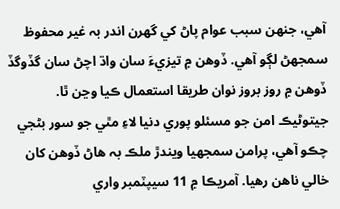آهي، جنهن سبب عوام پاڻ کي گهرن اندر بہ غير محفوظ سمجهڻ لڳو آهي. ڏوهن ۾ تيزيءَ سان واڌ اچڻ سان گڏوگڏ ڏوهن ۾ روز بروز نوان طريقا استعمال ڪيا وڃن ٿا.
جيتوڻيڪ امن جو مسئلو پوري دنيا لاءِ مٿي جو سور بڻجي چڪو آهي، پرامن سمجهيا ويندڙ ملڪ بہ هاڻ ڏوهن کان خالي ناهن رهيا. آمريڪا ۾ 11 سيپٽمبر واري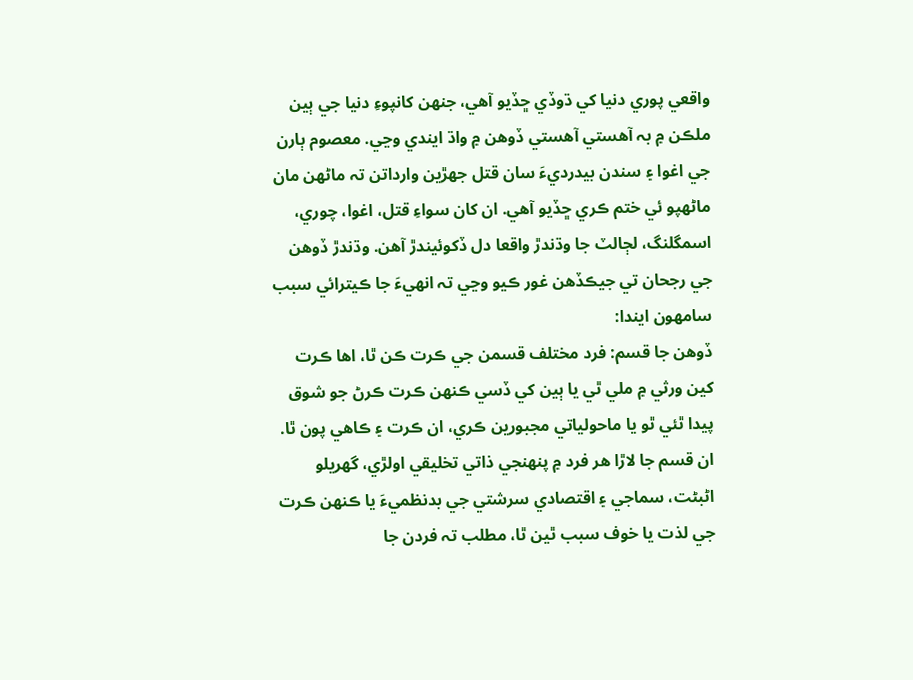واقعي پوري دنيا کي ڌوڏي ڇڏيو آهي، جنهن کانپوءِ دنيا جي ٻين ملڪن ۾ بہ آهستي آهستي ڏوهن ۾ واڌ ايندي وڃي. معصوم ٻارن جي اغوا ۽ سندن بيدرديءَ سان قتل جهڙين وارداتن تہ ماڻهن مان ماڻهپو ئي ختم ڪري ڇڏيو آهي. ان کان سواءِ قتل، اغوا، چوري، اسمگلنگ، لڄالٽ جا وڌندڙ واقعا دل ڏکوئيندڙ آهن. وڌندڙ ڏوهن جي رجحان تي جيڪڏهن غور ڪيو وڃي تہ انهيءَ جا ڪيترائي سبب سامهون ايندا:
ڏوهن جا قسم: فرد مختلف قسمن جي ڪرت ڪن ٿا، اها ڪرت کين ورثي ۾ ملي ٿي يا ٻين کي ڏسي ڪنهن ڪرت ڪرڻ جو شوق پيدا ٿئي ٿو يا ماحولياتي مجبورين ڪري، ان ڪرت ۽ ڪاهي پون ٿا. ان قسم جا لاڙا هر فرد ۾ پنھنجي ذاتي تخليقي اولڙي، گهريلو اڻبڻت، سماجي ۽ اقتصادي سرشتي جي بدنظميءَ يا ڪنهن ڪرت جي لذت يا خوف سبب ٿين ٿا، مطلب تہ فردن جا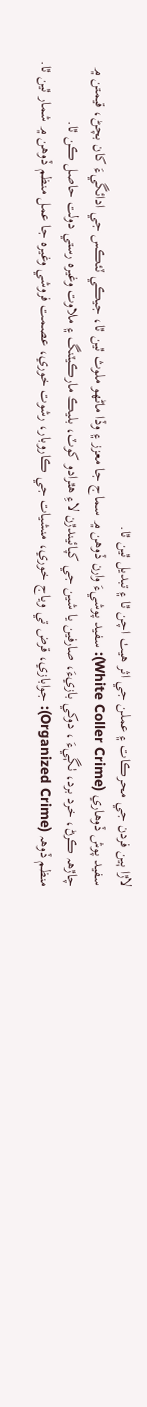لاڙا ٻين فردن جي محرڪات ۽ عملن جي اثر هيٺ اچن ٿا ۽ تبديل ٿين ٿا.
سفيد پوش ڏوهاري (White Coller Crime): سفيد پوشيءَ وارن ڏوهن ۾ سماج جا معزز ۽ وڏا ماڻهو ملوث ٿين ٿا، جيڪي ٽئڪس جي ادائگيءَ کان بچڻ، قيمتن ۾ چاڙھہ ڪرڻ، خرد برد، ٺڳيءَ ، دوکي بازيءَ، صارفين يا شين جي کپائيندڙن لاءِ هٿرادو کوٽ، بليڪ مارڪيٽنگ ۽ ملاوت وغيرہ رستي دولت حاصل ڪن ٿا.
منظم ڏوھہ (Organized Crime): جوابازي، قرض تي وياج خوري، منشيات جي ڪاروبار، رشوت خوري، عصمت فروشي وغيرہ جا عمل منظم ڏوهن ۾ شمار ٿين ٿا.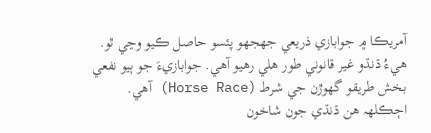آمريڪا ۾ جوابازي ذريعي جهجهو پئسو حاصل ڪيو وڃي ٿو. هيءُ ڌنڌو غير قانوني طور هلي رهيو آهي. جوابازيءَ جو ٻيو نفعي بخش طريقو گهوڙن جي شرط (Horse Race) آهي. اڄڪلھہ هن ڌنڌي جون شاخون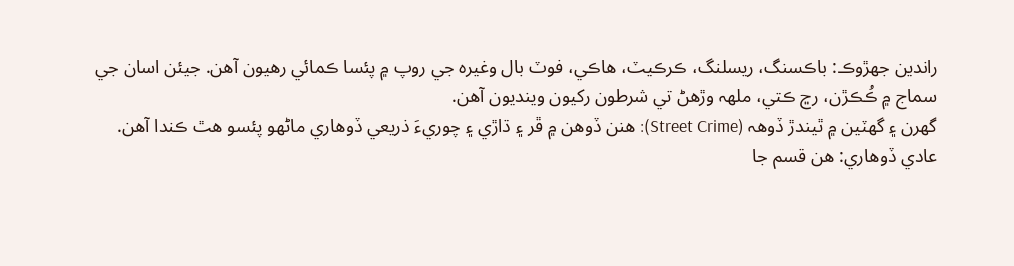راندين جھڙوڪ: باڪسنگ، ريسلنگ، ڪرڪيٽ، هاڪي، فوٽ بال وغيرہ جي روپ ۾ پئسا ڪمائي رهيون آهن. جيئن اسان جي سماج ۾ ڪُڪڙن، رڇ ڪتي، ملھہ وڙهڻ تي شرطون رکيون وينديون آهن.
گهرن ۽ گهٽين ۾ ٿيندڙ ڏوھہ (Street Crime): هنن ڏوهن ۾ ڦر ۽ ڌاڙي ۽ چوريءَ ذريعي ڏوهاري ماڻهو پئسو هٿ ڪندا آهن.
عادي ڏوهاري: هن قسم جا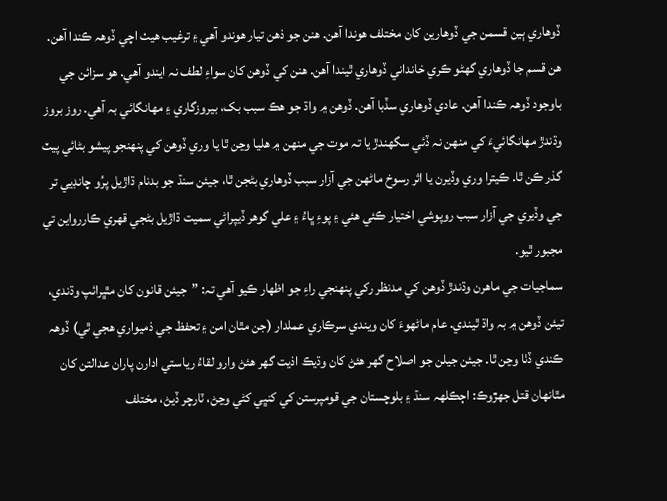ڏوهاري ٻين قسمن جي ڏوهارين کان مختلف هوندا آهن. هنن جو ذهن تيار هوندو آهي ۽ ترغيب هيٺ اچي ڏوھہ ڪندا آهن. هن قسم جا ڏوهاري گهڻو ڪري خانداني ڏوهاري ٿيندا آهن. هنن کي ڏوهن کان سواءِ لطف نہ ايندو آهي. هو سزائن جي باوجود ڏوھہ ڪندا آهن. عادي ڏوهاري سڏبا آهن. ڏوهن ۾ واڌ جو هڪ سبب بک، بيروزگاري ۽ مهانگائي بہ آهي. روز بروز وڌندڙ مهانگائيءَ کي منهن نہ ڏئي سگهندڙ يا تہ موت جي منهن ۾ هليا وڃن ٿا يا وري ڏوهن کي پنهنجو پيشو بڻائي پيٽ گذر ڪن ٿا. ڪيترا وري وڏيرن يا اثر رسوخ ماڻهن جي آزار سبب ڏوهاري بڻجن ٿا، جيئن سنڌ جو بدنام ڌاڙيل پرُو چانڊيي تر جي وڏيري جي آزار سبب روپوشي اختيار ڪئي هئي ۽ پوءِ ڀاءُ ۽ علي گوهر ڏيپراڻي سميت ڌاڙيل بڻجي قهري ڪاررواين تي مجبور ٿيو.
سماجيات جي ماهرن وڌندڙ ڏوهن کي مدنظر رکي پنھنجي راءِ جو اظهار ڪيو آهي تہ: ”جيئن قانون کان مٿڀرائپ وڌندي، تيئن ڏوهن ۾ بہ واڌ ٿيندي. عام ماڻهوءَ کان ويندي سرڪاري عملدار (جن مٿان امن ۽ تحفظ جي ذميواري هجي ٿي) ڏوھہ ڪندي ڏٺا وڃن ٿا. جيئن جيلن جو اصلاح گهر هئڻ کان وڌيڪ اذيت گهر هئڻ وارو لقاءُ رياستي ادارن پاران عدالتن کان مٿانهان قتل جھڙوڪ: اڄڪلھہ سنڌ ۽ بلوچستان جي قومپرستن کي کنڀي کڻي وڃڻ، ٽارچر ڏيڻ، مختلف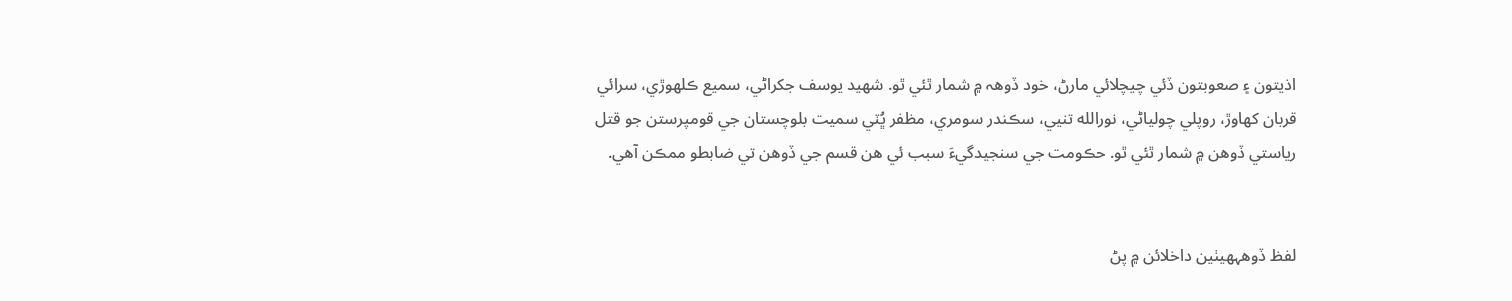اذيتون ۽ صعوبتون ڏئي چيچلائي مارڻ، خود ڏوھہ ۾ شمار ٿئي ٿو. شھيد يوسف جکراڻي، سميع ڪلهوڙي، سرائي قربان کهاوڙ، روپلي چولياڻي، نورالله تنيي، سڪندر سومري، مظفر ڀُٽي سميت بلوچستان جي قومپرستن جو قتل رياستي ڏوهن ۾ شمار ٿئي ٿو. حڪومت جي سنجيدگيءَ سبب ئي هن قسم جي ڏوهن تي ضابطو ممڪن آهي.


لفظ ڏوھہھيٺين داخلائن ۾ پڻ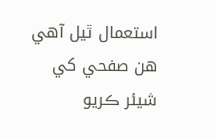استعمال ٿيل آھي
هن صفحي کي شيئر ڪريو